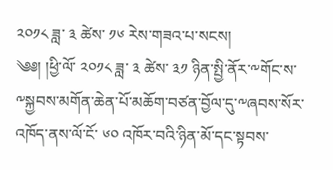༢༠༡༨ ཟླ་ ༣ ཚེས་ ༡༦ རེས་གཟའ་པ་སངས།
༄༅། །ཕྱི་ལོ་ ༢༠༡༨ ཟླ་ ༣ ཚེས་ ༣༡ ཉིན་སྤྱི་ནོར་༸གོང་ས་༸སྐྱབས་མགོན་ཆེན་པོ་མཆོག་བཙན་བྱོལ་དུ་༸ཞབས་སོར་འཁོད་ནས་ལོ་ངོ་ ༦༠ འཁོར་བའི་ཉིན་མོ་དང་སྟབས་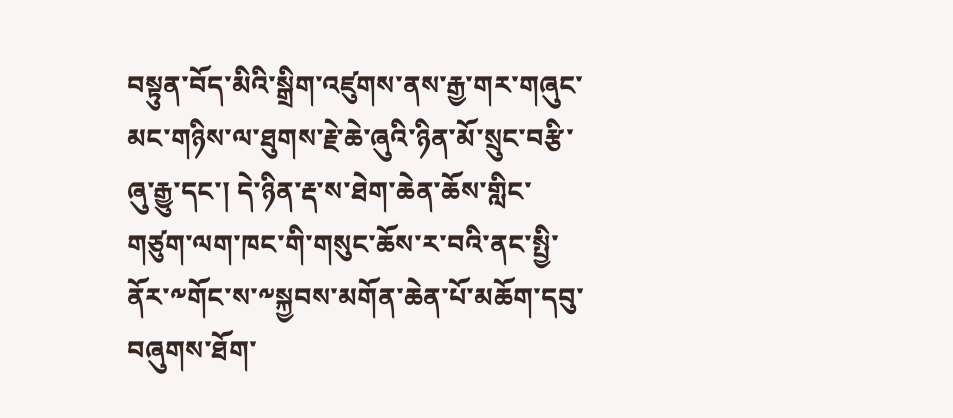བསྟུན་བོད་མིའི་སྒྲིག་འཛུགས་ནས་རྒྱ་གར་གཞུང་མང་གཉིས་ལ་ཐུགས་རྗེ་ཆེ་ཞུའི་ཉིན་མོ་སྲུང་བརྩི་ཞུ་རྒྱུ་དང་། དེ་ཉིན་རྡ་ས་ཐེག་ཆེན་ཆོས་གླིང་གཙུག་ལག་ཁང་གི་གསུང་ཆོས་ར་བའི་ནང་སྤྱི་ནོར་༸གོང་ས་༸སྐྱབས་མགོན་ཆེན་པོ་མཆོག་དབུ་བཞུགས་ཐོག་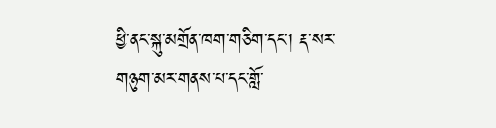ཕྱི་ནང་སྐུ་མགྲོན་ཁག་གཅིག་དང་། རྡ་སར་གཉུག་མར་གནས་པ་དང་གློ་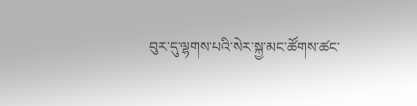བུར་དུ་ལྷགས་པའི་སེར་སྐྱ་མང་ཚོགས་ཚང་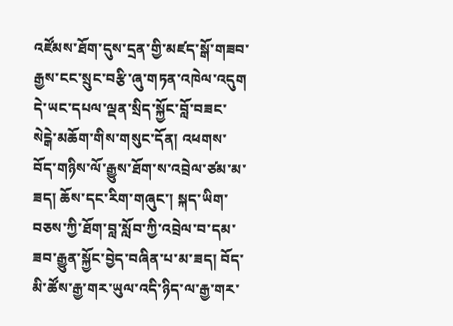འཛོམས་ཐོག་དུས་དྲན་གྱི་མཛད་སྒོ་གཟབ་རྒྱས་ངང་སྲུང་བརྩི་ཞུ་གཏན་འཁེལ་འདུག
དེ་ཡང་དཔལ་ལྡན་སྲིད་སྐྱོང་བློ་བཟང་སེངྒེ་མཆོག་གིས་གསུང་དོན། འཕགས་བོད་གཉིས་ལོ་རྒྱུས་ཐོག་ས་འབྲེལ་ཙམ་མ་ཟད། ཆོས་དང་རིག་གཞུང་། སྐད་ཡིག་བཅས་ཀྱི་ཐོག་བླ་སློབ་ཀྱི་འབྲེལ་བ་དམ་ཟབ་རྒྱུན་སྐྱོང་བྱེད་བཞིན་པ་མ་ཟད། བོད་མི་ཚོས་རྒྱ་གར་ཡུལ་འདི་ཉིད་ལ་རྒྱ་གར་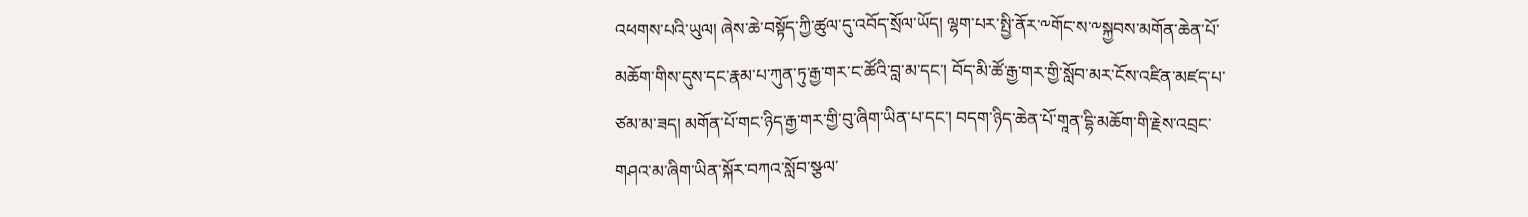འཕགས་པའི་ཡུལ། ཞེས་ཆེ་བསྟོད་ཀྱི་ཚུལ་དུ་འབོད་སྲོལ་ཡོད། ལྷག་པར་སྤྱི་ནོར་༸གོང་ས་༸སྐྱབས་མགོན་ཆེན་པོ་མཆོག་གིས་དུས་དང་རྣམ་པ་ཀུན་ཏུ་རྒྱ་གར་ང་ཚོའི་བླ་མ་དང་། བོད་མི་ཚོ་རྒྱ་གར་གྱི་སློབ་མར་ངོས་འཛིན་མཛད་པ་ཙམ་མ་ཟད། མགོན་པོ་གང་ཉིད་རྒྱ་གར་གྱི་བུ་ཞིག་ཡིན་པ་དང་། བདག་ཉིད་ཆེན་པོ་གཱན་དྷི་མཆོག་གི་རྗེས་འབྲང་གཤའ་མ་ཞིག་ཡིན་སྐོར་བཀའ་སློབ་སྩལ་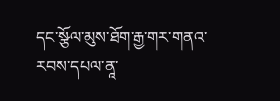དང་སྩོལ་མུས་ཐོག་རྒྱ་གར་གནའ་རབས་དཔལ་ནཱ་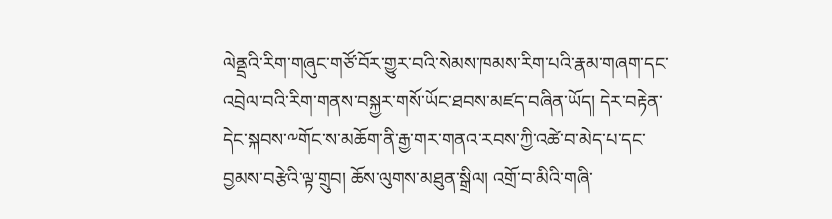ལེནྡྲའི་རིག་གཞུང་གཙོ་བོར་གྱུར་བའི་སེམས་ཁམས་རིག་པའི་རྣམ་གཞག་དང་འབྲེལ་བའི་རིག་གནས་བསྐྱར་གསོ་ཡོང་ཐབས་མཛད་བཞིན་ཡོད། དེར་བརྟེན་དེང་སྐབས་༸གོང་ས་མཆོག་ནི་རྒྱ་གར་གནའ་རབས་ཀྱི་འཚེ་བ་མེད་པ་དང་བྱམས་བརྩེའི་ལྟ་གྲུབ། ཆོས་ལུགས་མཐུན་སྒྲིལ། འགྲོ་བ་མིའི་གཞི་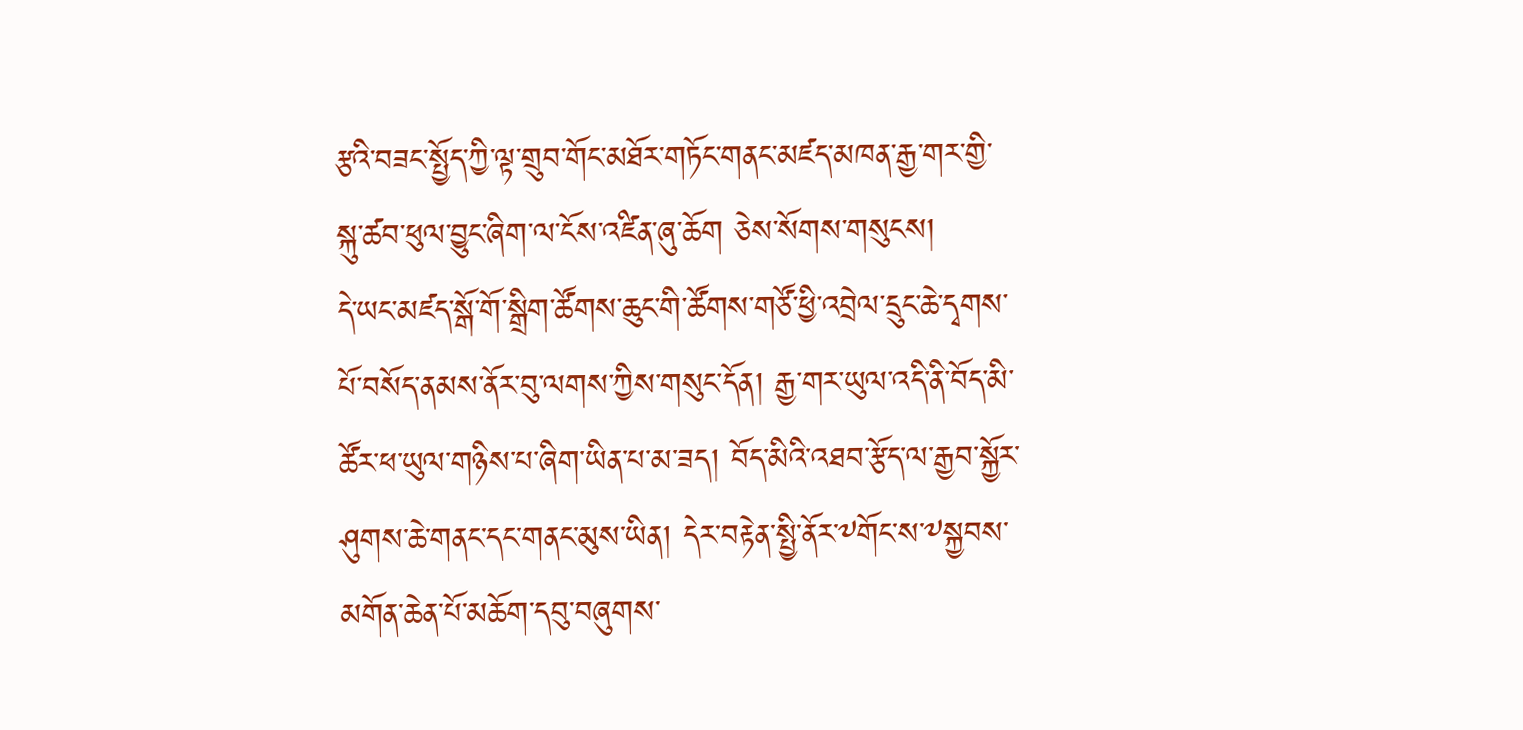རྩའི་བཟང་སྤྱོད་ཀྱི་ལྟ་གྲུབ་གོང་མཐོར་གཏོང་གནང་མཛད་མཁན་རྒྱ་གར་གྱི་སྐུ་ཚབ་ཕུལ་བྱུང་ཞིག་ལ་ངོས་འཛིན་ཞུ་ཆོག ཅེས་སོགས་གསུངས།
དེ་ཡང་མཛད་སྒོ་གོ་སྒྲིག་ཚོགས་ཆུང་གི་ཚོགས་གཙོ་ཕྱི་འབྲེལ་དྲུང་ཆེ་དྭགས་པོ་བསོད་ནམས་ནོར་བུ་ལགས་ཀྱིས་གསུང་དོན། རྒྱ་གར་ཡུལ་འདི་ནི་བོད་མི་ཚོར་ཕ་ཡུལ་གཉིས་པ་ཞིག་ཡིན་པ་མ་ཟད། བོད་མིའི་འཐབ་རྩོད་ལ་རྒྱབ་སྐྱོར་ཤུགས་ཆེ་གནང་དང་གནང་མུས་ཡིན། དེར་བརྟེན་སྤྱི་ནོར་༸གོང་ས་༸སྐྱབས་མགོན་ཆེན་པོ་མཆོག་དབུ་བཞུགས་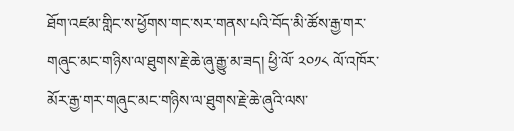ཐོག་འཛམ་གླིང་ས་ཕྱོགས་གང་སར་གནས་པའི་བོད་མི་ཚོས་རྒྱ་གར་གཞུང་མང་གཉིས་ལ་ཐུགས་རྗེ་ཆེ་ཞུ་རྒྱུ་མ་ཟད། ཕྱི་ལོ་ ༢༠༡༨ ལོ་འཁོར་མོར་རྒྱ་གར་གཞུང་མང་གཉིས་ལ་ཐུགས་རྗེ་ཆེ་ཞུའི་ལས་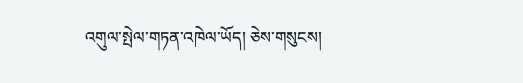འགུལ་སྤེལ་གཏན་འཁེལ་ཡོད། ཅེས་གསུངས།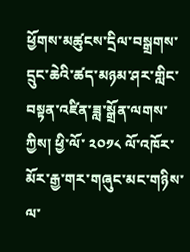ཕྱོགས་མཚུངས་དྲིལ་བསྒྲགས་དྲུང་ཆེའི་ཚད་མཉམ་ཤར་གླིང་བསྟན་འཛིན་ཟླ་སྒྲོན་ལགས་ཀྱིས། ཕྱི་ལོ་ ༢༠༡༨ ལོ་འཁོར་མོར་རྒྱ་གར་གཞུང་མང་གཉིས་ལ་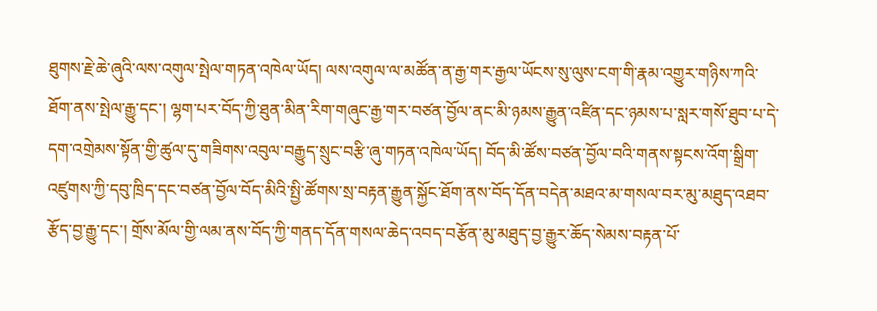ཐུགས་རྗེ་ཆེ་ཞུའི་ལས་འགུལ་སྤེལ་གཏན་འཁེལ་ཡོད། ལས་འགུལ་ལ་མཚོན་ན་རྒྱ་གར་རྒྱལ་ཡོངས་སུ་ལུས་ངག་གི་རྣམ་འགྱུར་གཉིས་ཀའི་ཐོག་ནས་སྤེལ་རྒྱུ་དང་། ལྷག་པར་བོད་ཀྱི་ཐུན་མིན་རིག་གཞུང་རྒྱ་གར་བཙན་བྱོལ་ནང་མི་ཉམས་རྒྱུན་འཛིན་དང་ཉམས་པ་སླར་གསོ་ཐུབ་པ་དེ་དག་འགྲེམས་སྟོན་གྱི་ཚུལ་དུ་གཟིགས་འབུལ་བརྒྱུད་སྲུང་བརྩི་ཞུ་གཏན་འཁེལ་ཡོད། བོད་མི་ཚོས་བཙན་བྱོལ་བའི་གནས་སྟངས་འོག་སྒྲིག་འཛུགས་ཀྱི་དབུ་ཁྲིད་དང་བཙན་བྱོལ་བོད་མིའི་སྤྱི་ཚོགས་སྲ་བརྟན་རྒྱུན་སྐྱོང་ཐོག་ནས་བོད་དོན་བདེན་མཐའ་མ་གསལ་བར་མུ་མཐུད་འཐབ་རྩོད་བྱ་རྒྱུ་དང་། གྲོས་མོལ་གྱི་ལམ་ནས་བོད་ཀྱི་གནད་དོན་གསལ་ཆེད་འབད་བརྩོན་མུ་མཐུད་བྱ་རྒྱུར་ཆོད་སེམས་བརྟན་པོ་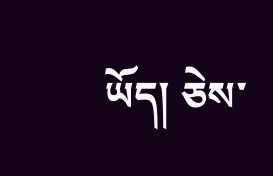ཡོད། ཅེས་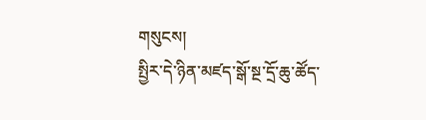གསུངས།
སྤྱིར་དེ་ཉིན་མཛད་སྒོ་སྔ་དྲོ་ཆུ་ཚོད་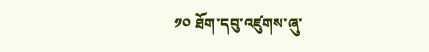༡༠ ཐོག་དབུ་འཛུགས་ཞུ་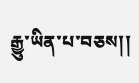རྒྱུ་ཡིན་པ་བཅས།།